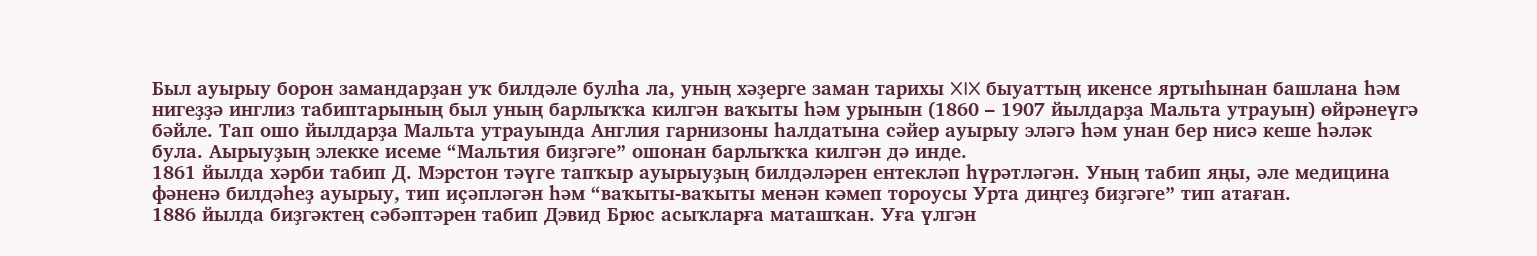Был ауырыу борон замандарҙан уҡ билдәле булһа ла, уның хәҙерге заман тарихы XIX быуаттың икенсе яртыһынан башлана һәм нигеҙҙә инглиз табиптарының был уның барлыҡҡа килгән ваҡыты һәм урынын (1860 – 1907 йылдарҙа Мальта утрауын) өйрәнеүгә бәйле. Тап ошо йылдарҙа Мальта утрауында Англия гарнизоны һалдатына сәйер ауырыу эләгә һәм унан бер нисә кеше һәләк була. Аырыуҙың элекке исеме “Мальтия биҙгәге” ошонан барлыҡҡа килгән дә инде.
1861 йылда хәрби табип Д. Мэрстон тәүге тапҡыр ауырыуҙың билдәләрен ентекләп һүрәтләгән. Уның табип яңы, әле медицина фәненә билдәһеҙ ауырыу, тип иҫәпләгән һәм “ваҡыты-ваҡыты менән кәмеп тороусы Урта диңгеҙ биҙгәге” тип атаған.
1886 йылда биҙгәктең сәбәптәрен табип Дэвид Брюс асыҡларға маташҡан. Уға үлгән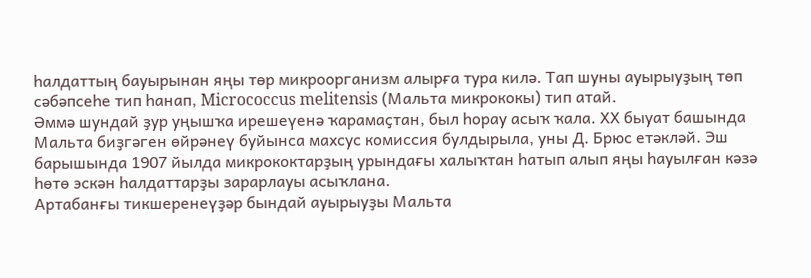һалдаттың бауырынан яңы төр микроорганизм алырға тура килә. Тап шуны ауырыуҙың төп сәбәпсеһе тип һанап, Micrococcus melitensis (Мальта микрококы) тип атай.
Әммә шундай ҙур уңышҡа ирешеүенә ҡарамаҫтан, был һорау асыҡ ҡала. ХХ быуат башында Мальта биҙгәген өйрәнеү буйынса махсус комиссия булдырыла, уны Д. Брюс етәкләй. Эш барышында 1907 йылда микрококтарҙың урындағы халыҡтан һатып алып яңы һауылған кәзә һөтө эскән һалдаттарҙы зарарлауы асыҡлана.
Артабанғы тикшеренеүҙәр бындай ауырыуҙы Мальта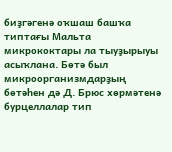биҙгәгенә оҡшаш башҡа типтағы Мальта микрококтары ла тыуҙырыуы асыҡлана. Бөтә был микроорганизмдарҙың бөтәһен дә Д. Брюс хөрмәтенә бурцеллалар тип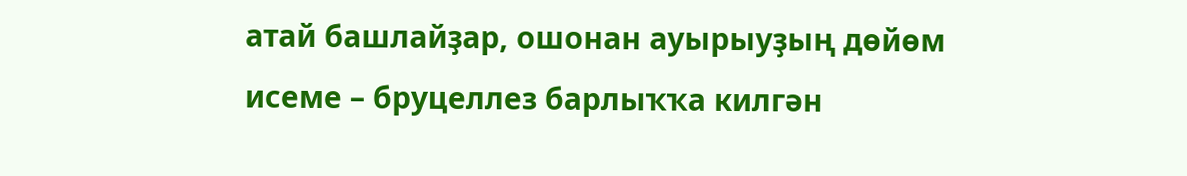атай башлайҙар, ошонан ауырыуҙың дөйөм исеме – бруцеллез барлыҡҡа килгән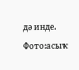дә инде.
Фото:асыҡ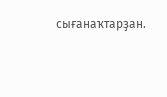сығанаҡтарҙан.